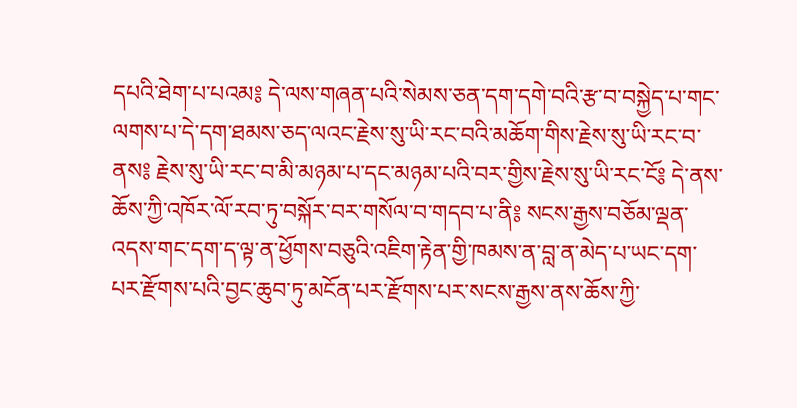དཔའི་ཐེག་པ་པའམ༔ དེ་ལས་གཞན་པའི་སེམས་ཅན་དག་དགེ་བའི་རྩ་བ་བསྐྱེད་པ་གང་ལགས་པ་དེ་དག་ཐམས་ཅད་ལའང་རྗེས་སུ་ཡི་རང་བའི་མཆོག་གིས་རྗེས་སུ་ཡི་རང་བ་ནས༔ རྗེས་སུ་ཡི་རང་བ་མི་མཉམ་པ་དང་མཉམ་པའི་བར་གྱིས་རྗེས་སུ་ཡི་རང་ངོ༔ དེ་ནས་ཆོས་ཀྱི་འཁོར་ལོ་རབ་ཏུ་བསྐོར་བར་གསོལ་བ་གདབ་པ་ནི༔ སངས་རྒྱས་བཅོམ་ལྡན་འདས་གང་དག་ད་ལྟ་ན་ཕྱོགས་བཅུའི་འཇིག་རྟེན་གྱི་ཁམས་ན་བླ་ན་མེད་པ་ཡང་དག་པར་རྫོགས་པའི་བྱང་ཆུབ་ཏུ་མངོན་པར་རྫོགས་པར་སངས་རྒྱས་ནས་ཆོས་ཀྱི་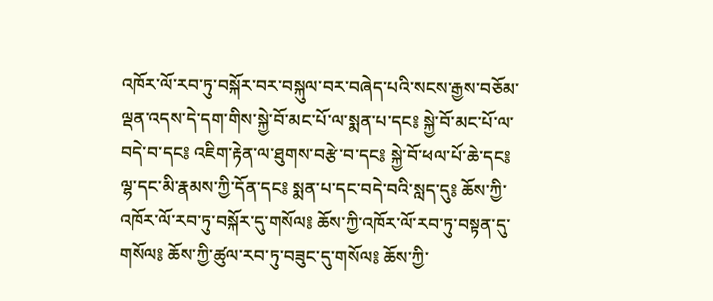འཁོར་ལོ་རབ་ཏུ་བསྐོར་བར་བསྐུལ་བར་བཞེད་པའི་སངས་རྒྱས་བཅོམ་ལྡན་འདས་དེ་དག་གིས་སྐྱེ་བོ་མང་པོ་ལ་སྨན་པ་དང༔ སྐྱེ་བོ་མང་པོ་ལ་བདེ་བ་དང༔ འཇིག་རྟེན་ལ་ཐུགས་བརྩེ་བ་དང༔ སྐྱེ་བོ་ཕལ་པོ་ཆེ་དང༔ ལྷ་དང་མི་རྣམས་ཀྱི་དོན་དང༔ སྨན་པ་དང་བདེ་བའི་སླད་དུ༔ ཆོས་ཀྱི་འཁོར་ལོ་རབ་ཏུ་བསྐོར་དུ་གསོལ༔ ཆོས་ཀྱི་འཁོར་ལོ་རབ་ཏུ་བསྟན་དུ་གསོལ༔ ཆོས་ཀྱི་ཚུལ་རབ་ཏུ་བཟུང་དུ་གསོལ༔ ཆོས་ཀྱི་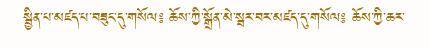སྦྱིན་པ་མཛད་པ་བཟུང་དུ་གསོལ༔ ཆོས་ཀྱི་སྒྲོན་མེ་སྦར་བར་མཛད་དུ་གསོལ༔ ཆོས་ཀྱི་ཆར་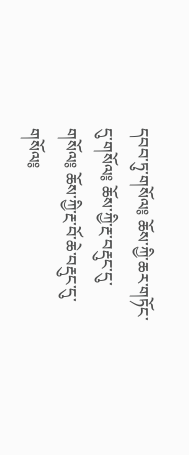དབབ་ཏུ་གསོལ༔ ཆོས་ཀྱི་ཆར་གཏོང་དུ་གསོལ༔ ཆོས་ཀྱི་རྔ་བརྡུང་དུ་གསོལ༔ ཆོས་ཀྱི་རྔ་བོ་ཆེ་བརྡུང་དུ་གསོལ༔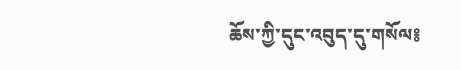ཆོས་ཀྱི་དུང་འབུད་དུ་གསོལ༔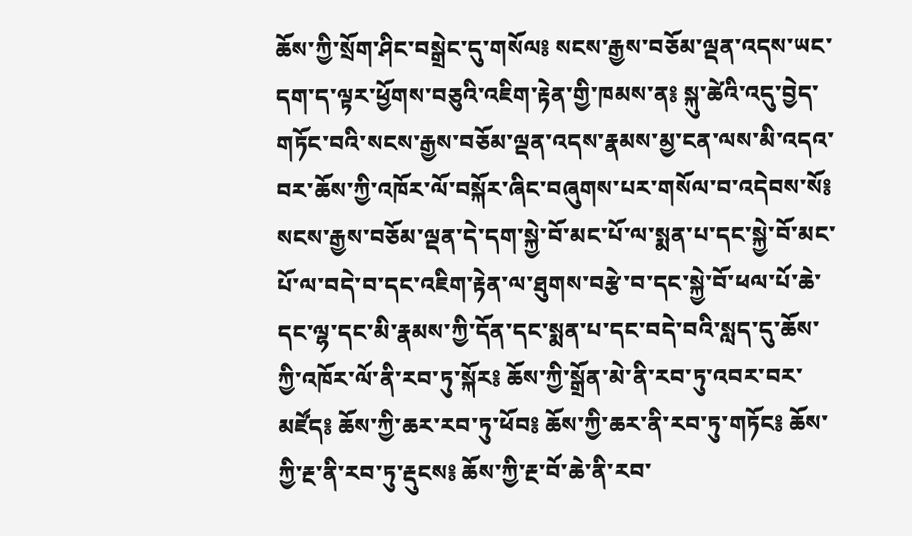ཆོས་ཀྱི་སྲོག་ཤིང་བསྒྲེང་དུ་གསོལ༔ སངས་རྒྱས་བཅོམ་ལྡན་འདས་ཡང་དག་ད་ལྟར་ཕྱོགས་བཅུའི་འཇིག་རྟེན་གྱི་ཁམས་ན༔ སྐུ་ཚེའི་འདུ་བྱེད་གཏོང་བའི་སངས་རྒྱས་བཅོམ་ལྡན་འདས་རྣམས་མྱ་ངན་ལས་མི་འདའ་བར་ཆོས་ཀྱི་འཁོར་ལོ་བསྐོར་ཞིང་བཞུགས་པར་གསོལ་བ་འདེབས་སོ༔ སངས་རྒྱས་བཅོམ་ལྡན་དེ་དག་སྐྱེ་བོ་མང་པོ་ལ་སྨན་པ་དང་སྐྱེ་བོ་མང་པོ་ལ་བདེ་བ་དང་འཇིག་རྟེན་ལ་ཐུགས་བརྩེ་བ་དང་སྐྱེ་བོ་ཕལ་པོ་ཆེ་དང་ལྷ་དང་མི་རྣམས་ཀྱི་དོན་དང་སྨན་པ་དང་བདེ་བའི་སླད་དུ་ཆོས་ཀྱི་འཁོར་ལོ་ནི་རབ་ཏུ་སྐོར༔ ཆོས་ཀྱི་སྒྲོན་མེ་ནི་རབ་ཏུ་འབར་བར་མཛོད༔ ཆོས་ཀྱི་ཆར་རབ་ཏུ་ཕོབ༔ ཆོས་ཀྱི་ཆར་ནི་རབ་ཏུ་གཏོང༔ ཆོས་ཀྱི་རྔ་ནི་རབ་ཏུ་རྡུངས༔ ཆོས་ཀྱི་རྔ་བོ་ཆེ་ནི་རབ་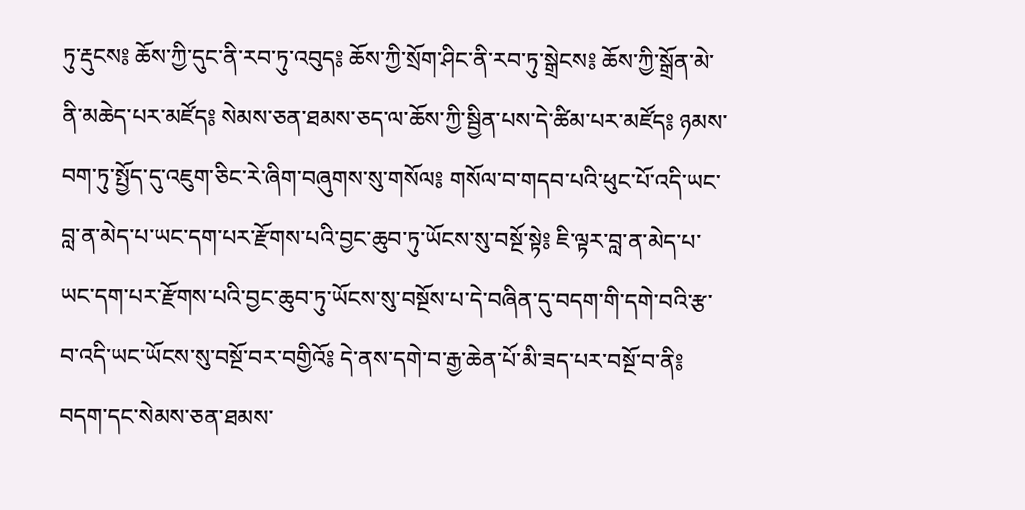ཏུ་རྡུངས༔ ཆོས་ཀྱི་དུང་ནི་རབ་ཏུ་འབུད༔ ཆོས་ཀྱི་སྲོག་ཤིང་ནི་རབ་ཏུ་སྒྲེངས༔ ཆོས་ཀྱི་སྒྲོན་མེ་ནི་མཆེད་པར་མཛོད༔ སེམས་ཅན་ཐམས་ཅད་ལ་ཆོས་ཀྱི་སྦྱིན་པས་དེ་ཚིམ་པར་མཛོད༔ ཉམས་བག་ཏུ་སྤྱོད་དུ་འཇུག་ཅིང་རེ་ཞིག་བཞུགས་སུ་གསོལ༔ གསོལ་བ་གདབ་པའི་ཕུང་པོ་འདི་ཡང་བླ་ན་མེད་པ་ཡང་དག་པར་རྫོགས་པའི་བྱང་ཆུབ་ཏུ་ཡོངས་སུ་བསྔོ་སྟེ༔ ཇི་ལྟར་བླ་ན་མེད་པ་ཡང་དག་པར་རྫོགས་པའི་བྱང་ཆུབ་ཏུ་ཡོངས་སུ་བསྔོས་པ་དེ་བཞིན་དུ་བདག་གི་དགེ་བའི་རྩ་བ་འདི་ཡང་ཡོངས་སུ་བསྔོ་བར་བགྱིའོ༔ དེ་ནས་དགེ་བ་རྒྱ་ཆེན་པོ་མི་ཟད་པར་བསྔོ་བ་ནི༔ བདག་དང་སེམས་ཅན་ཐམས་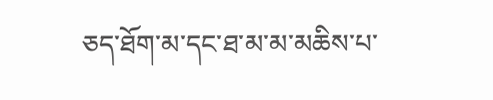ཅད་ཐོག་མ་དང་ཐ་མ་མ་མཆིས་པ་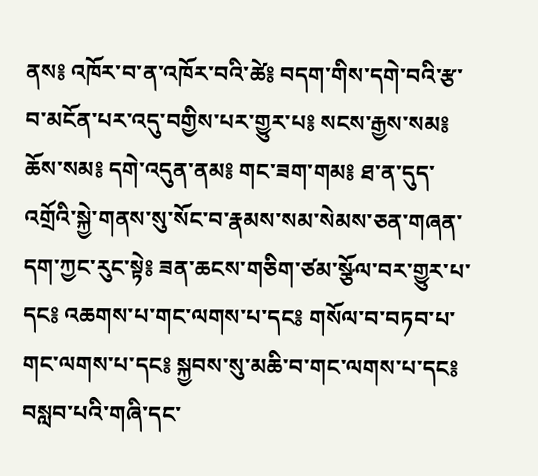ནས༔ འཁོར་བ་ན་འཁོར་བའི་ཚེ༔ བདག་གིས་དགེ་བའི་རྩ་བ་མངོན་པར་འདུ་བགྱིས་པར་གྱུར་པ༔ སངས་རྒྱས་སམ༔ ཆོས་སམ༔ དགེ་འདུན་ནམ༔ གང་ཟག་གམ༔ ཐ་ན་དུད་འགྲོའི་སྐྱེ་གནས་སུ་སོང་བ་རྣམས་སམ་སེམས་ཅན་གཞན་དག་ཀྱང་རུང་སྟེ༔ ཟན་ཆངས་གཅིག་ཙམ་སྩོལ་བར་གྱུར་པ་དང༔ འཆགས་པ་གང་ལགས་པ་དང༔ གསོལ་བ་བཏབ་པ་གང་ལགས་པ་དང༔ སྐྱབས་སུ་མཆི་བ་གང་ལགས་པ་དང༔ བསླབ་པའི་གཞི་དང་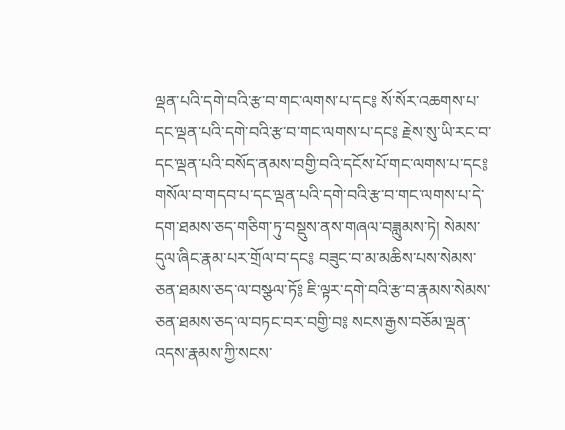ལྡན་པའི་དགེ་བའི་རྩ་བ་གང་ལགས་པ་དང༔ སོ་སོར་འཆགས་པ་དང་ལྡན་པའི་དགེ་བའི་རྩ་བ་གང་ལགས་པ་དང༔ རྗེས་སུ་ཡི་རང་བ་དང་ལྡན་པའི་བསོད་ནམས་བགྱི་བའི་དངོས་པོ་གང་ལགས་པ་དང༔ གསོལ་བ་གདབ་པ་དང་ལྡན་པའི་དགེ་བའི་རྩ་བ་གང་ལགས་པ་དེ་དག་ཐམས་ཅད་གཅིག་ཏུ་བསྡུས་ནས་གཞལ་བཟླུམས་ཏེ། སེམས་དུལ་ཞིང་རྣམ་པར་གྲོལ་བ་དང༔ བཟུང་བ་མ་མཆིས་པས་སེམས་ཅན་ཐམས་ཅད་ལ་བསྩལ་ཏོ༔ ཇི་ལྟར་དགེ་བའི་རྩ་བ་རྣམས་སེམས་ཅན་ཐམས་ཅད་ལ་བཏང་བར་བགྱི་བ༔ སངས་རྒྱས་བཅོམ་ལྡན་འདས་རྣམས་ཀྱི་སངས་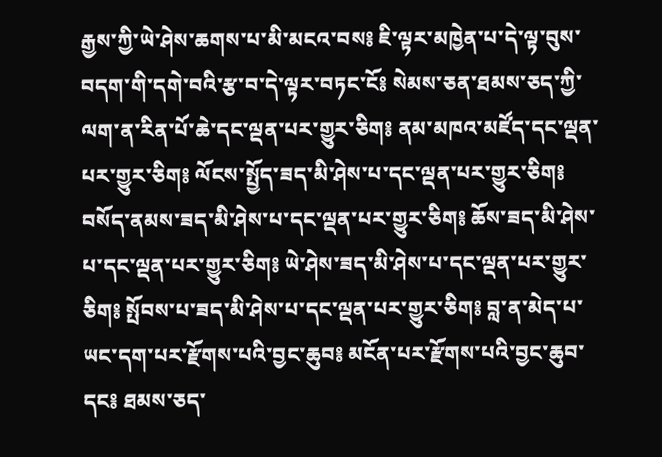རྒྱས་ཀྱི་ཡེ་ཤེས་ཆགས་པ་མི་མངའ་བས༔ ཇི་ལྟར་མཁྱེན་པ་དེ་ལྟ་བུས་བདག་གི་དགེ་བའི་རྩ་བ་དེ་ལྟར་བཏང་ངོ༔ སེམས་ཅན་ཐམས་ཅད་ཀྱི་ལག་ན་རིན་པོ་ཆེ་དང་ལྡན་པར་གྱུར་ཅིག༔ ནམ་མཁའ་མཛོད་དང་ལྡན་པར་གྱུར་ཅིག༔ ལོངས་སྤྱོད་ཟད་མི་ཤེས་པ་དང་ལྡན་པར་གྱུར་ཅིག༔ བསོད་ནམས་ཟད་མི་ཤེས་པ་དང་ལྡན་པར་གྱུར་ཅིག༔ ཆོས་ཟད་མི་ཤེས་པ་དང་ལྡན་པར་གྱུར་ཅིག༔ ཡེ་ཤེས་ཟད་མི་ཤེས་པ་དང་ལྡན་པར་གྱུར་ཅིག༔ སྤོབས་པ་ཟད་མི་ཤེས་པ་དང་ལྡན་པར་གྱུར་ཅིག༔ བླ་ན་མེད་པ་ཡང་དག་པར་རྫོགས་པའི་བྱང་ཆུབ༔ མངོན་པར་རྫོགས་པའི་བྱང་ཆུབ་དང༔ ཐམས་ཅད་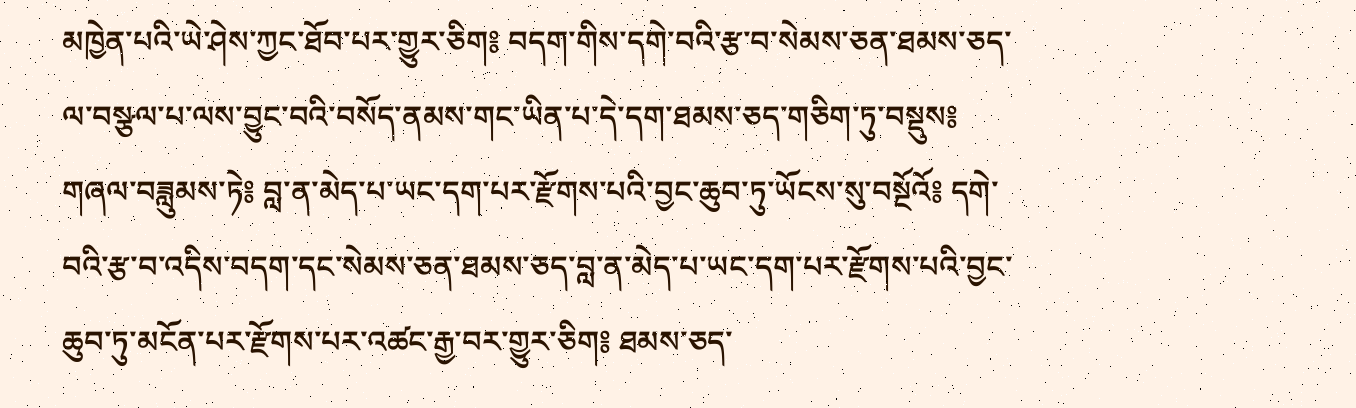མཁྱེན་པའི་ཡེ་ཤེས་ཀྱང་ཐོབ་པར་གྱུར་ཅིག༔ བདག་གིས་དགེ་བའི་རྩ་བ་སེམས་ཅན་ཐམས་ཅད་ལ་བསྩལ་པ་ལས་བྱུང་བའི་བསོད་ནམས་གང་ཡིན་པ་དེ་དག་ཐམས་ཅད་གཅིག་ཏུ་བསྡུས༔ གཞལ་བཟླུམས་ཏེ༔ བླ་ན་མེད་པ་ཡང་དག་པར་རྫོགས་པའི་བྱང་ཆུབ་ཏུ་ཡོངས་སུ་བསྔོའོ༔ དགེ་བའི་རྩ་བ་འདིས་བདག་དང་སེམས་ཅན་ཐམས་ཅད་བླ་ན་མེད་པ་ཡང་དག་པར་རྫོགས་པའི་བྱང་ཆུབ་ཏུ་མངོན་པར་རྫོགས་པར་འཚང་རྒྱ་བར་གྱུར་ཅིག༔ ཐམས་ཅད་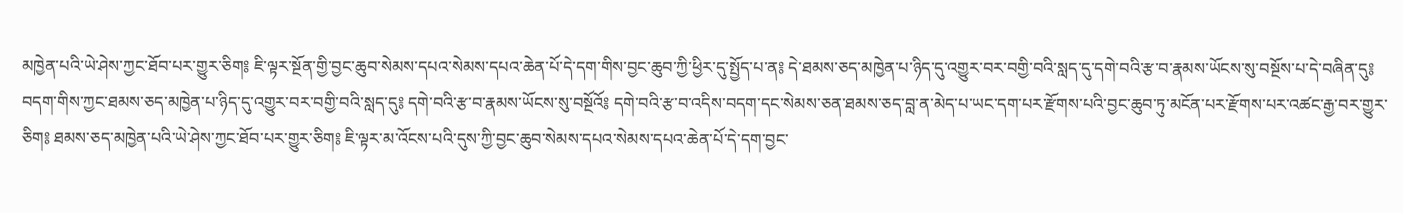མཁྱེན་པའི་ཡེ་ཤེས་ཀྱང་ཐོབ་པར་གྱུར་ཅིག༔ ཇི་ལྟར་སྔོན་གྱི་བྱང་ཆུབ་སེམས་དཔའ་སེམས་དཔའ་ཆེན་པོ་དེ་དག་གིས་བྱང་ཆུབ་ཀྱི་ཕྱིར་དུ་སྤྱོད་པ་ན༔ དེ་ཐམས་ཅད་མཁྱེན་པ་ཉིད་དུ་འགྱུར་བར་བགྱི་བའི་སླད་དུ་དགེ་བའི་རྩ་བ་རྣམས་ཡོངས་སུ་བསྔོས་པ་དེ་བཞིན་དུ༔ བདག་གིས་ཀྱང་ཐམས་ཅད་མཁྱེན་པ་ཉིད་དུ་འགྱུར་བར་བགྱི་བའི་སླད་དུ༔ དགེ་བའི་རྩ་བ་རྣམས་ཡོངས་སུ་བསྔོའོ༔ དགེ་བའི་རྩ་བ་འདིས་བདག་དང་སེམས་ཅན་ཐམས་ཅད་བླ་ན་མེད་པ་ཡང་དག་པར་རྫོགས་པའི་བྱང་ཆུབ་ཏུ་མངོན་པར་རྫོགས་པར་འཚང་རྒྱ་བར་གྱུར་ཅིག༔ ཐམས་ཅད་མཁྱེན་པའི་ཡེ་ཤེས་ཀྱང་ཐོབ་པར་གྱུར་ཅིག༔ ཇི་ལྟར་མ་འོངས་པའི་དུས་ཀྱི་བྱང་ཆུབ་སེམས་དཔའ་སེམས་དཔའ་ཆེན་པོ་དེ་དག་བྱང་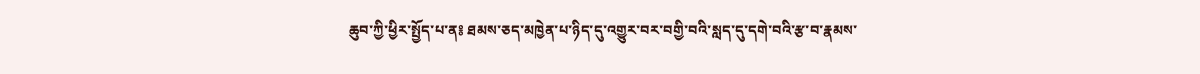ཆུབ་ཀྱི་ཕྱིར་སྤྱོད་པ་ན༔ ཐམས་ཅད་མཁྱེན་པ་ཉིད་དུ་འགྱུར་བར་བགྱི་བའི་སླད་དུ་དགེ་བའི་རྩ་བ་རྣམས་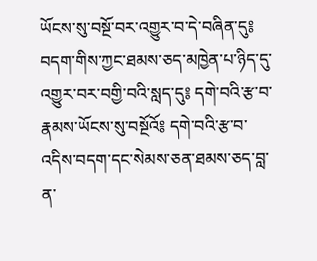ཡོངས་སུ་བསྔོ་བར་འགྱུར་བ་དེ་བཞིན་དུ༔ བདག་གིས་ཀྱང་ཐམས་ཅད་མཁྱེན་པ་ཉིད་དུ་འགྱུར་བར་བགྱི་བའི་སླད་དུ༔ དགེ་བའི་རྩ་བ་རྣམས་ཡོངས་སུ་བསྔོའོ༔ དགེ་བའི་རྩ་བ་འདིས་བདག་དང་སེམས་ཅན་ཐམས་ཅད་བླ་ན་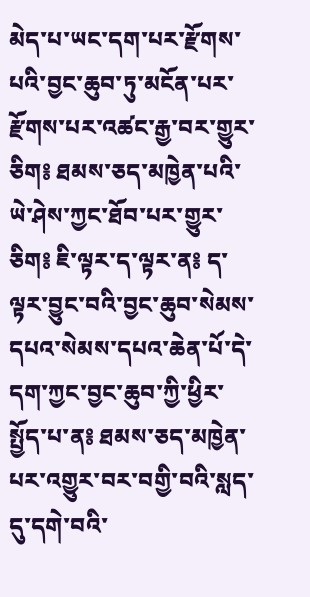མེད་པ་ཡང་དག་པར་རྫོགས་པའི་བྱང་ཆུབ་ཏུ་མངོན་པར་རྫོགས་པར་འཚང་རྒྱ་བར་གྱུར་ཅིག༔ ཐམས་ཅད་མཁྱེན་པའི་ཡེ་ཤེས་ཀྱང་ཐོབ་པར་གྱུར་ཅིག༔ ཇི་ལྟར་ད་ལྟར་ན༔ ད་ལྟར་བྱུང་བའི་བྱང་ཆུབ་སེམས་དཔའ་སེམས་དཔའ་ཆེན་པོ་དེ་དག་ཀྱང་བྱང་ཆུབ་ཀྱི་ཕྱིར་སྤྱོད་པ་ན༔ ཐམས་ཅད་མཁྱེན་པར་འགྱུར་བར་བགྱི་བའི་སླད་དུ་དགེ་བའི་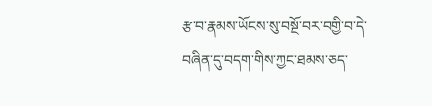རྩ་བ་རྣམས་ཡོངས་སུ་བསྔོ་བར་བགྱི་བ་དེ་བཞིན་དུ་བདག་གིས་ཀྱང་ཐམས་ཅད་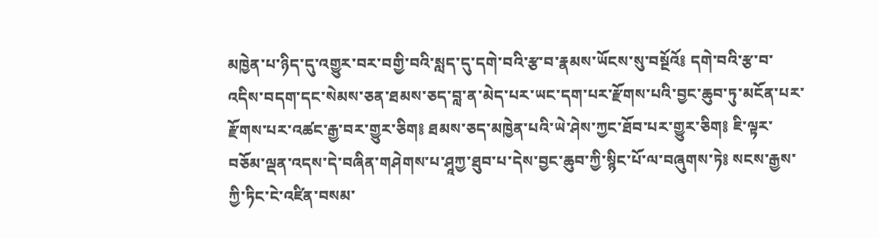མཁྱེན་པ་ཉིད་དུ་འགྱུར་བར་བགྱི་བའི་སླད་དུ་དགེ་བའི་རྩ་བ་རྣམས་ཡོངས་སུ་བསྔོའོ༔ དགེ་བའི་རྩ་བ་འདིས་བདག་དང་སེམས་ཅན་ཐམས་ཅད་བླ་ན་མེད་པར་ཡང་དག་པར་རྫོགས་པའི་བྱང་ཆུབ་ཏུ་མངོན་པར་རྫོགས་པར་འཚང་རྒྱ་བར་གྱུར་ཅིག༔ ཐམས་ཅད་མཁྱེན་པའི་ཡེ་ཤེས་ཀྱང་ཐོབ་པར་གྱུར་ཅིག༔ ཇི་ལྟར་བཅོམ་ལྡན་འདས་དེ་བཞིན་གཤེགས་པ་ཤཱཀྱ་ཐུབ་པ་དེས་བྱང་ཆུབ་ཀྱི་སྙིང་པོ་ལ་བཞུགས་ཏེ༔ སངས་རྒྱས་ཀྱི་ཏིང་ངེ་འཛིན་བསམ་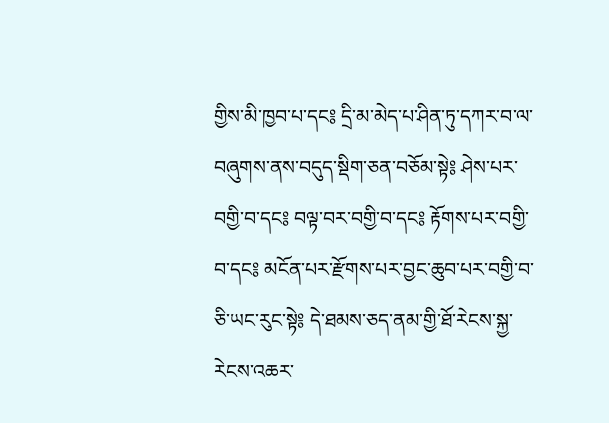གྱིས་མི་ཁྱབ་པ་དང༔ དྲི་མ་མེད་པ་ཤིན་ཏུ་དཀར་བ་ལ་བཞུགས་ནས་བདུད་སྡིག་ཅན་བཅོམ་སྟེ༔ ཤེས་པར་བགྱི་བ་དང༔ བལྟ་བར་བགྱི་བ་དང༔ རྟོགས་པར་བགྱི་བ་དང༔ མངོན་པར་རྫོགས་པར་བྱང་ཆུབ་པར་བགྱི་བ་ཅི་ཡང་རུང་སྟེ༔ དེ་ཐམས་ཅད་ནམ་གྱི་ཐོ་རེངས་སྐྱ་རེངས་འཆར་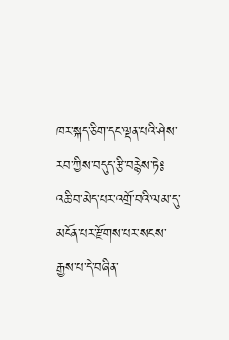ཁར་སྐད་ཅིག་དང་ལྡན་པའི་ཤེས་རབ་ཀྱིས་བདུད་རྩི་བརྙེས་ཏེ༔ འཆི་བ་མེད་པར་འགྲོ་བའི་ལམ་དུ་མངོན་པར་རྫོགས་པར་སངས་རྒྱས་པ་དེ་བཞིན་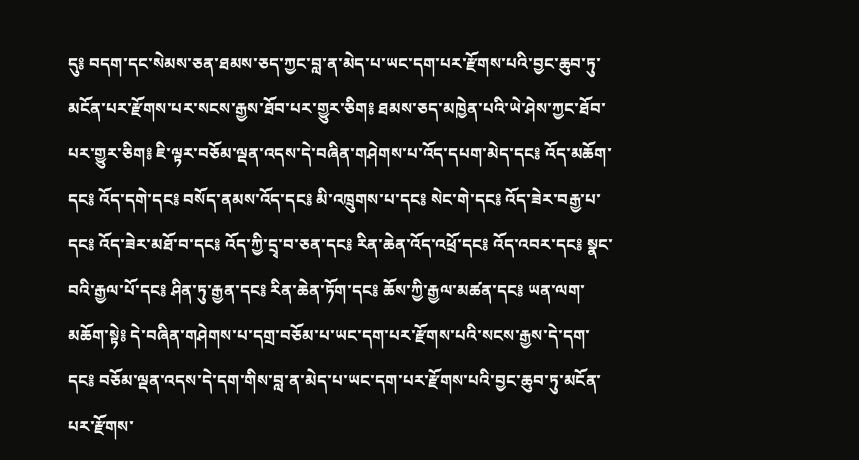དུ༔ བདག་དང་སེམས་ཅན་ཐམས་ཅད་ཀྱང་བླ་ན་མེད་པ་ཡང་དག་པར་རྫོགས་པའི་བྱང་ཆུབ་ཏུ་མངོན་པར་རྫོགས་པར་སངས་རྒྱས་ཐོབ་པར་གྱུར་ཅིག༔ ཐམས་ཅད་མཁྱེན་པའི་ཡེ་ཤེས་ཀྱང་ཐོབ་པར་གྱུར་ཅིག༔ ཇི་ལྟར་བཅོམ་ལྡན་འདས་དེ་བཞིན་གཤེགས་པ་འོད་དཔག་མེད་དང༔ འོད་མཆོག་དང༔ འོད་དགེ་དང༔ བསོད་ནམས་འོད་དང༔ མི་འཁྲུགས་པ་དང༔ སེང་གེ་དང༔ འོད་ཟེར་བརྒྱ་པ་དང༔ འོད་ཟེར་མཐོ་བ་དང༔ འོད་ཀྱི་དྲྭ་བ་ཅན་དང༔ རིན་ཆེན་འོད་འཕྲོ་དང༔ འོད་འབར་དང༔ སྣང་བའི་རྒྱལ་པོ་དང༔ ཤིན་ཏུ་རྒྱན་དང༔ རིན་ཆེན་ཏོག་དང༔ ཆོས་ཀྱི་རྒྱལ་མཚན་དང༔ ཡན་ལག་མཆོག་སྟེ༔ དེ་བཞིན་གཤེགས་པ་དགྲ་བཅོམ་པ་ཡང་དག་པར་རྫོགས་པའི་སངས་རྒྱས་དེ་དག་དང༔ བཅོམ་ལྡན་འདས་དེ་དག་གིས་བླ་ན་མེད་པ་ཡང་དག་པར་རྫོགས་པའི་བྱང་ཆུབ་ཏུ་མངོན་པར་རྫོགས་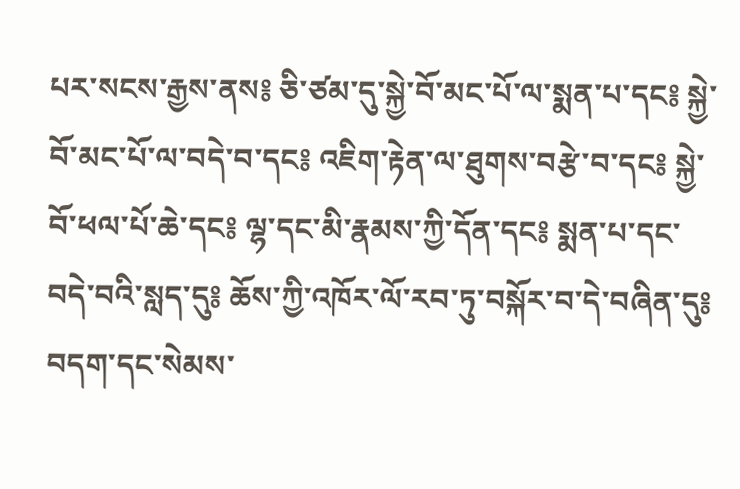པར་སངས་རྒྱས་ནས༔ ཅི་ཙམ་དུ་སྐྱེ་བོ་མང་པོ་ལ་སྨན་པ་དང༔ སྐྱེ་བོ་མང་པོ་ལ་བདེ་བ་དང༔ འཇིག་རྟེན་ལ་ཐུགས་བརྩེ་བ་དང༔ སྐྱེ་བོ་ཕལ་པོ་ཆེ་དང༔ ལྷ་དང་མི་རྣམས་ཀྱི་དོན་དང༔ སྨན་པ་དང་བདེ་བའི་སླད་དུ༔ ཆོས་ཀྱི་འཁོར་ལོ་རབ་ཏུ་བསྐོར་བ་དེ་བཞིན་དུ༔ བདག་དང་སེམས་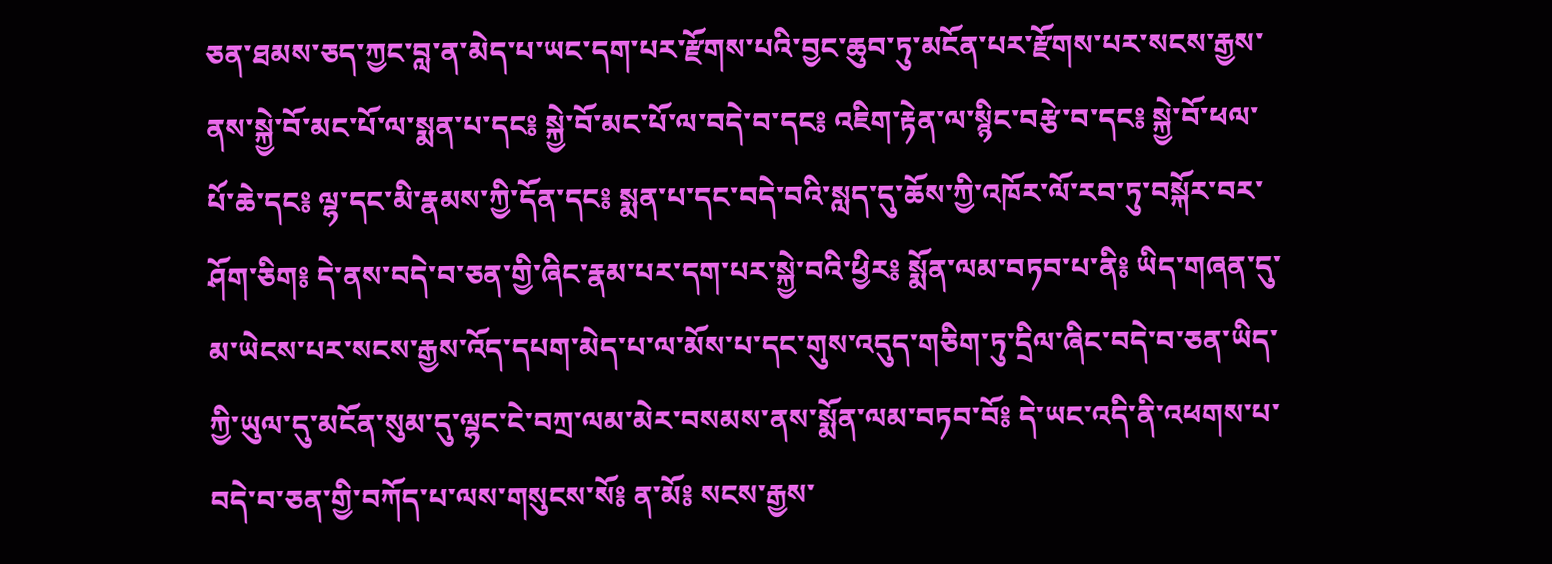ཅན་ཐམས་ཅད་ཀྱང་བླ་ན་མེད་པ་ཡང་དག་པར་རྫོགས་པའི་བྱང་ཆུབ་ཏུ་མངོན་པར་རྫོགས་པར་སངས་རྒྱས་ནས་སྐྱེ་བོ་མང་པོ་ལ་སྨན་པ་དང༔ སྐྱེ་བོ་མང་པོ་ལ་བདེ་བ་དང༔ འཇིག་རྟེན་ལ་སྙིང་བརྩེ་བ་དང༔ སྐྱེ་བོ་ཕལ་པོ་ཆེ་དང༔ ལྷ་དང་མི་རྣམས་ཀྱི་དོན་དང༔ སྨན་པ་དང་བདེ་བའི་སླད་དུ་ཆོས་ཀྱི་འཁོར་ལོ་རབ་ཏུ་བསྐོར་བར་ཤོག་ཅིག༔ དེ་ནས་བདེ་བ་ཅན་གྱི་ཞིང་རྣམ་པར་དག་པར་སྐྱེ་བའི་ཕྱིར༔ སྨོན་ལམ་བཏབ་པ་ནི༔ ཡིད་གཞན་དུ་མ་ཡེངས་པར་སངས་རྒྱས་འོད་དཔག་མེད་པ་ལ་མོས་པ་དང་གུས་འདུད་གཅིག་ཏུ་དྲིལ་ཞིང་བདེ་བ་ཅན་ཡིད་ཀྱི་ཡུལ་དུ་མངོན་སུམ་དུ་ལྷང་ངེ་བཀྲ་ལམ་མེར་བསམས་ནས་སྨོན་ལམ་བཏབ་བོ༔ དེ་ཡང་འདི་ནི་འཕགས་པ་བདེ་བ་ཅན་གྱི་བཀོད་པ་ལས་གསུངས་སོ༔ ན་མོ༔ སངས་རྒྱས་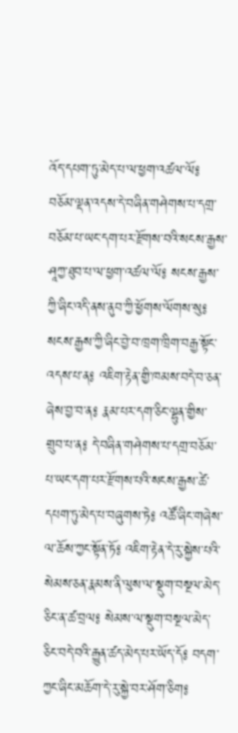འོད་དཔག་ཏུ་མེད་པ་ལ་ཕྱག་འཚལ་ལོ༔ བཅོམ་ལྡན་འདས་དེ་བཞིན་གཤེགས་པ་དགྲ་བཅོམ་པ་ཡང་དག་པར་རྫོགས་བའི་སངས་རྒྱས་ཤཱཀྱ་ཐུབ་པ་ལ་ཕྱག་འཚལ་ལོ༔ སངས་རྒྱས་ཀྱི་ཞིང་འདི་ནས་ནུབ་ཀྱི་ཕྱོགས་ལོགས་སུ༔ སངས་རྒྱས་ཀྱི་ཞིང་བྱེ་བ་ཁྲག་ཁྲིག་བརྒྱ་སྟོང་འདས་པ་ན༔ འཇིག་རྟེན་གྱི་ཁམས་བདེ་བ་ཅན་ཞེས་བྱ་བ་ན༔ རྣམ་པར་དག་ཅིང་ལྷུན་གྱིས་གྲུབ་པ་ན༔ དེ་བཞིན་གཤེགས་པ་དགྲ་བཅོམ་པ་ཡང་དག་པར་རྫོགས་པའི་སངས་རྒྱས་ཚེ་དཔག་ཏུ་མེད་པ་བཞུགས་ཏེ༔ འཚོ་ཞིང་གཞེས་ལ་ཆོས་ཀྱང་སྟོན་ཏོ༔ འཇིག་རྟེན་དེ་རུ་སྐྱེས་པའི་སེམས་ཅན་རྣམས་ནི་ལུས་ལ་སྡུག་བསྔལ་མེད་ཅིང་ན་ཚ་བྲལ༔ སེམས་ལ་སྡུག་བསྔལ་མེད་ཅིང་བདེ་བའི་རྒྱུན་ཚད་མེད་པར་ཡོད་དོ༔ བདག་ཀྱང་ཞིང་མཆོག་དེ་རུ་སྐྱེ་བར་ཤོག་ཅིག༔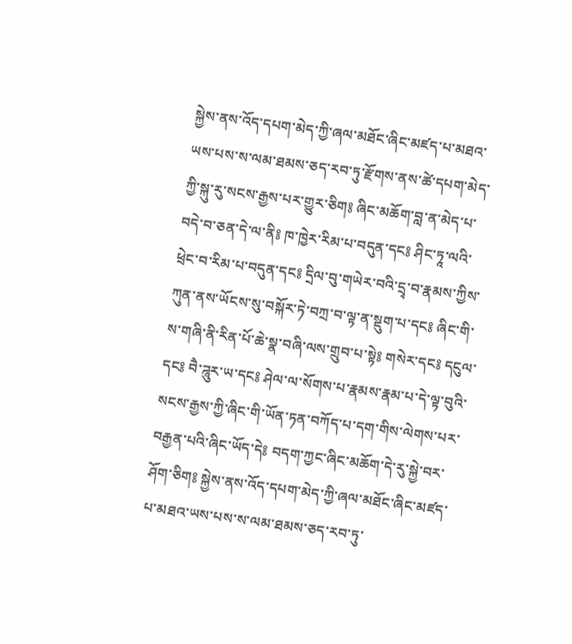སྐྱེས་ནས་འོད་དཔག་མེད་ཀྱི་ཞལ་མཐོང་ཞིང་མཛད་པ་མཐའ་ཡས་པས་ས་ལམ་ཐམས་ཅད་རབ་ཏུ་རྫོགས་ནས་ཚེ་དཔག་མེད་ཀྱི་སྐུ་རུ་སངས་རྒྱས་པར་གྱུར་ཅིག༔ ཞིང་མཆོག་བླ་ན་མེད་པ་བདེ་བ་ཅན་དེ་ལ་ནི༔ ཁ་ཁྱེར་རིམ་པ་བདུན་དང༔ ཤིང་ཏཱ་ལའི་ཕྲེང་བ་རིམ་པ་བདུན་དང༔ དྲིལ་བུ་གཡེར་བའི་དྲྭ་བ་རྣམས་ཀྱིས་ཀུན་ནས་ཡོངས་སུ་བསྐོར་ཏེ་བཀྲ་བ་ལྟ་ན་སྡུག་པ་དང༔ ཞིང་གི་ས་གཞི་ནི་རིན་པོ་ཆེ་སྣ་བཞི་ལས་གྲུབ་པ་སྟེ༔ གསེར་དང༔ དངུལ་དང༔ བཻ་ཌཱུར་ཡ་དང༔ ཤེལ་ལ་སོགས་པ་རྣམས་རྣམ་པ་དེ་ལྟ་བུའི་སངས་རྒྱས་ཀྱི་ཞིང་གི་ཡོན་ཏན་བཀོད་པ་དག་གིས་ལེགས་པར་བརྒྱན་པའི་ཞིང་ཡོད་དེ༔ བདག་ཀྱང་ཞིང་མཆོག་དེ་རུ་སྐྱེ་བར་ཤོག་ཅིག༔ སྐྱེས་ནས་འོད་དཔག་མེད་ཀྱི་ཞལ་མཐོང་ཞིང་མཛད་པ་མཐའ་ཡས་པས་ས་ལམ་ཐམས་ཅད་རབ་ཏུ་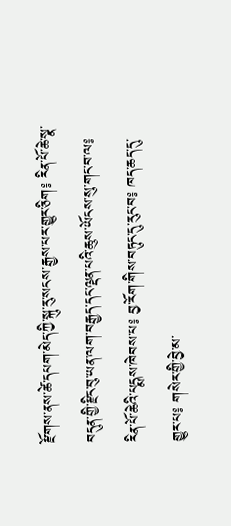རྫོགས་ནས་ཚེ་དཔག་མེད་ཀྱི་སྐུ་རུ་སངས་རྒྱས་པར་གྱུར་ཅིག༔ རིན་པོ་ཆེ་སྣ་བདུན་གྱི་རྫིང་བུ་ཡན་ལག་བརྒྱད་དང་ལྡན་པའི་ཆུས་ཡོངས་སུ་གང་བ་ལ༔ རིན་པོ་ཆེའི་པདྨས་ཁེབས་པ༔ བྱ་རོག་གིས་བཏུང་དུ་རུང་བ༔ ཁད་ཆད་དུ་གྱུར་པ༔ གསེར་གྱི་བྱེ་མ་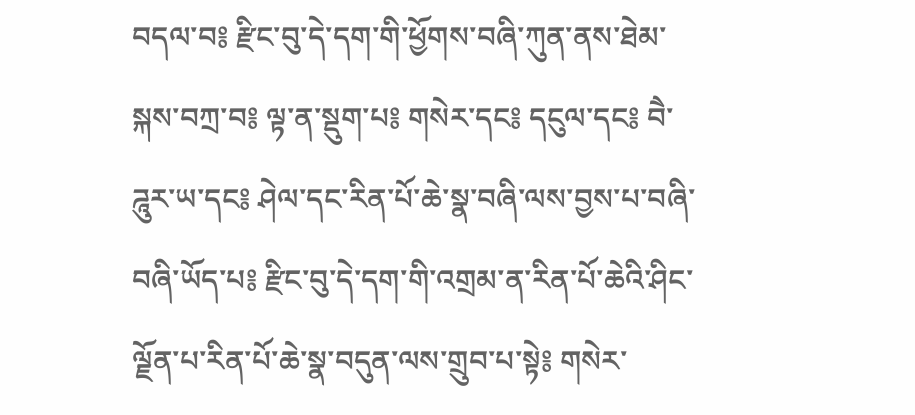བདལ་བ༔ རྫིང་བུ་དེ་དག་གི་ཕྱོགས་བཞི་ཀུན་ནས་ཐེམ་སྐས་བཀྲ་བ༔ ལྟ་ན་སྡུག་པ༔ གསེར་དང༔ དངུལ་དང༔ བཻ་ཌཱུར་ཡ་དང༔ ཤེལ་དང་རིན་པོ་ཆེ་སྣ་བཞི་ལས་བྱས་པ་བཞི་བཞི་ཡོད་པ༔ རྫིང་བུ་དེ་དག་གི་འགྲམ་ན་རིན་པོ་ཆེའི་ཤིང་ལྗོན་པ་རིན་པོ་ཆེ་སྣ་བདུན་ལས་གྲུབ་པ་སྟེ༔ གསེར་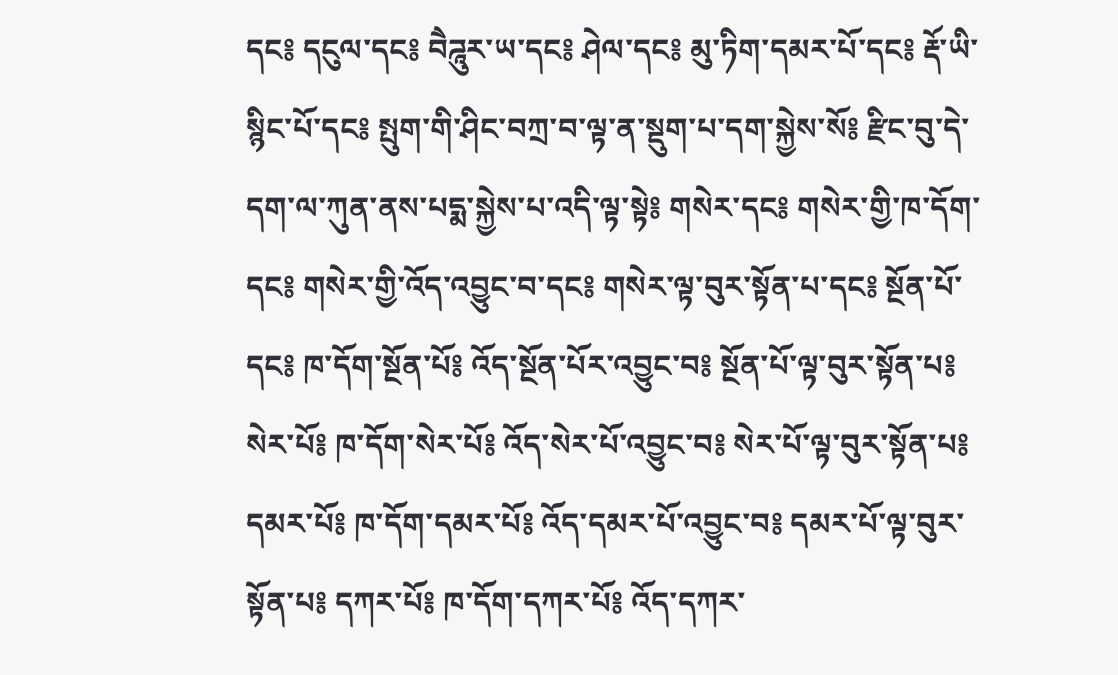དང༔ དངུལ་དང༔ བཻཌཱུར་ཡ་དང༔ ཤེལ་དང༔ མུ་ཏིག་དམར་པོ་དང༔ རྡོ་ཡི་སྙིང་པོ་དང༔ སྤུག་གི་ཤིང་བཀྲ་བ་ལྟ་ན་སྡུག་པ་དག་སྐྱེས་སོ༔ རྫིང་བུ་དེ་དག་ལ་ཀུན་ནས་པདྨ་སྐྱེས་པ་འདི་ལྟ་སྟེ༔ གསེར་དང༔ གསེར་གྱི་ཁ་དོག་དང༔ གསེར་གྱི་འོད་འབྱུང་བ་དང༔ གསེར་ལྟ་བུར་སྟོན་པ་དང༔ སྔོན་པོ་དང༔ ཁ་དོག་སྔོན་པོ༔ འོད་སྔོན་པོར་འབྱུང་བ༔ སྔོན་པོ་ལྟ་བུར་སྟོན་པ༔ སེར་པོ༔ ཁ་དོག་སེར་པོ༔ འོད་སེར་པོ་འབྱུང་བ༔ སེར་པོ་ལྟ་བུར་སྟོན་པ༔ དམར་པོ༔ ཁ་དོག་དམར་པོ༔ འོད་དམར་པོ་འབྱུང་བ༔ དམར་པོ་ལྟ་བུར་སྟོན་པ༔ དཀར་པོ༔ ཁ་དོག་དཀར་པོ༔ འོད་དཀར་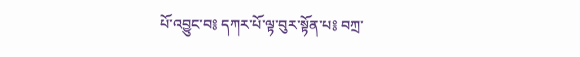པོ་འབྱུང་བ༔ དཀར་པོ་ལྟ་བུར་སྟོན་པ༔ བཀྲ་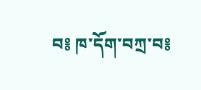བ༔ ཁ་དོག་བཀྲ་བ༔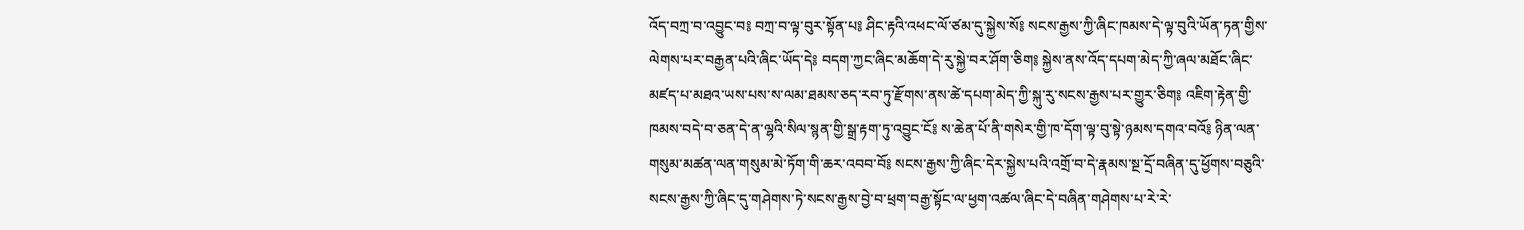འོད་བཀྲ་བ་འབྱུང་བ༔ བཀྲ་བ་ལྟ་བུར་སྟོན་པ༔ ཤིང་རྟའི་འཕང་ལོ་ཙམ་དུ་སྐྱེས་སོ༔ སངས་རྒྱས་ཀྱི་ཞིང་ཁམས་དེ་ལྟ་བུའི་ཡོན་ཏན་གྱིས་ལེགས་པར་བརྒྱན་པའི་ཞིང་ཡོད་དེ༔ བདག་ཀྱང་ཞིང་མཆོག་དེ་རུ་སྐྱེ་བར་ཤོག་ཅིག༔ སྐྱེས་ནས་འོད་དཔག་མེད་ཀྱི་ཞལ་མཐོང་ཞིང་མཛད་པ་མཐའ་ཡས་པས་ས་ལམ་ཐམས་ཅད་རབ་ཏུ་རྫོགས་ནས་ཚེ་དཔག་མེད་ཀྱི་སྐུ་རུ་སངས་རྒྱས་པར་གྱུར་ཅིག༔ འཇིག་རྟེན་གྱི་ཁམས་བདེ་བ་ཅན་དེ་ན་ལྷའི་སིལ་སྙན་གྱི་སྒྲ་རྟག་ཏུ་འབྱུང་ངོ༔ ས་ཆེན་པོ་ནི་གསེར་གྱི་ཁ་དོག་ལྟ་བུ་སྟེ་ཉམས་དགའ་བའོ༔ ཉིན་ལན་གསུམ་མཚན་ལན་གསུམ་མེ་ཏོག་གི་ཆར་འབབ་བོ༔ སངས་རྒྱས་ཀྱི་ཞིང་དེར་སྐྱེས་པའི་འགྲོ་བ་དེ་རྣམས་སྔ་དྲོ་བཞིན་དུ་ཕྱོགས་བཅུའི་སངས་རྒྱས་ཀྱི་ཞིང་དུ་གཤེགས་ཏེ་སངས་རྒྱས་བྱེ་བ་ཕྲག་བརྒྱ་སྟོང་ལ་ཕྱག་འཚལ་ཞིང་དེ་བཞིན་གཤེགས་པ་རེ་རེ་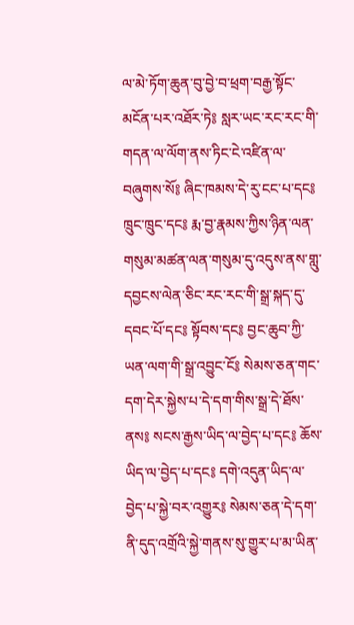ལ་མེ་ཏོག་ཆུན་བུ་བྱེ་བ་ཕྲག་བརྒྱ་སྟོང་མངོན་པར་འཐོར་ཏེ༔ སླར་ཡང་རང་རང་གི་གདན་ལ་ལོག་ནས་ཏིང་ངེ་འཛིན་ལ་བཞུགས་སོ༔ ཞིང་ཁམས་དེ་རུ་ངང་པ་དང༔ ཁྲུང་ཁྲུང་དང༔ རྨ་བྱ་རྣམས་ཀྱིས་ཉིན་ལན་གསུམ་མཚན་ལན་གསུམ་དུ་འདུས་ནས་གླུ་དབྱངས་ལེན་ཅིང་རང་རང་གི་སྒྲ་སྐད་དུ་དབང་པོ་དང༔ སྟོབས་དང༔ བྱང་ཆུབ་ཀྱི་ཡན་ལག་གི་སྒྲ་འབྱུང་ངོ༔ སེམས་ཅན་གང་དག་དེར་སྐྱེས་པ་དེ་དག་གིས་སྒྲ་དེ་ཐོས་ནས༔ སངས་རྒྱས་ཡིད་ལ་བྱེད་པ་དང༔ ཆོས་ཡིད་ལ་བྱེད་པ་དང༔ དགེ་འདུན་ཡིད་ལ་བྱེད་པ་སྐྱེ་བར་འགྱུར༔ སེམས་ཅན་དེ་དག་ནི་དུད་འགྲོའི་སྐྱེ་གནས་སུ་གྱུར་པ་མ་ཡིན་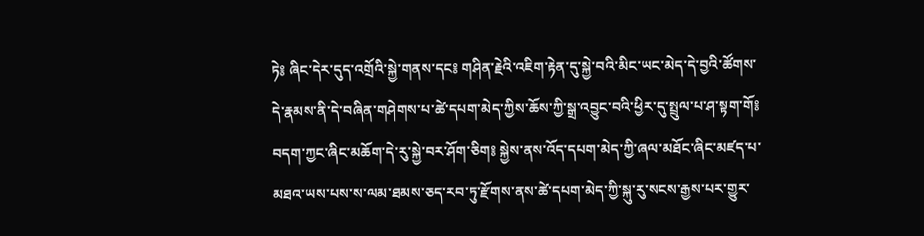ཏེ༔ ཞིང་དེར་དུད་འགྲོའི་སྐྱེ་གནས་དང༔ གཤིན་རྗེའི་འཇིག་རྟེན་དུ་སྐྱེ་བའི་མིང་ཡང་མེད་དེ་བྱའི་ཚོགས་དེ་རྣམས་ནི་དེ་བཞིན་གཤེགས་པ་ཚེ་དཔག་མེད་ཀྱིས་ཆོས་ཀྱི་སྒྲ་འབྱུང་བའི་ཕྱིར་དུ་སྤྲུལ་པ་ཤ་སྟག་གོ༔ བདག་ཀྱང་ཞིང་མཆོག་དེ་རུ་སྐྱེ་བར་ཤོག་ཅིག༔ སྐྱེས་ནས་འོད་དཔག་མེད་ཀྱི་ཞལ་མཐོང་ཞིང་མཛད་པ་མཐའ་ཡས་པས་ས་ལམ་ཐམས་ཅད་རབ་ཏུ་རྫོགས་ནས་ཚེ་དཔག་མེད་ཀྱི་སྐུ་རུ་སངས་རྒྱས་པར་གྱུར་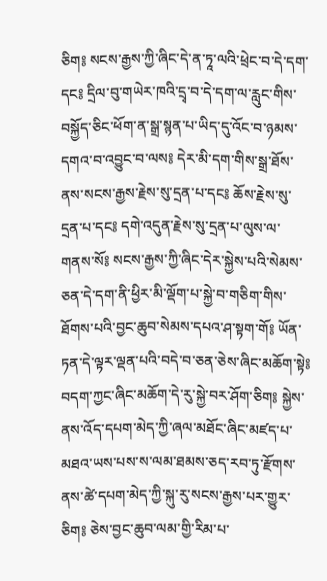ཅིག༔ སངས་རྒྱས་ཀྱི་ཞིང་དེ་ན་ཏཱ་ལའི་ཕྲེང་བ་དེ་དག་དང༔ དྲིལ་བུ་གཡེར་ཁའི་དྲྭ་བ་དེ་དག་ལ་རླུང་གིས་བསྐྱོད་ཅིང་ཕོག་ན་སྒྲ་སྙན་པ་ཡིད་དུ་འོང་བ་ཉམས་དགའ་བ་འབྱུང་བ་ལས༔ དེར་མི་དག་གིས་སྒྲ་ཐོས་ནས་སངས་རྒྱས་རྗེས་སུ་དྲན་པ་དང༔ ཆོས་རྗེས་སུ་དྲན་པ་དང༔ དགེ་འདུན་རྗེས་སུ་དྲན་པ་ལུས་ལ་གནས་སོ༔ སངས་རྒྱས་ཀྱི་ཞིང་དེར་སྐྱེས་པའི་སེམས་ཅན་དེ་དག་ནི་ཕྱིར་མི་ལྡོག་པ་སྐྱེ་བ་གཅིག་གིས་ཐོགས་པའི་བྱང་ཆུབ་སེམས་དཔའ་ཤ་སྟག་གོ༔ ཡོན་ཏན་དེ་ལྟར་ལྡན་པའི་བདེ་བ་ཅན་ཅེས་ཞིང་མཆོག་སྟེ༔ བདག་ཀྱང་ཞིང་མཆོག་དེ་རུ་སྐྱེ་བར་ཤོག་ཅིག༔ སྐྱེས་ནས་འོད་དཔག་མེད་ཀྱི་ཞལ་མཐོང་ཞིང་མཛད་པ་མཐའ་ཡས་པས་ས་ལམ་ཐམས་ཅད་རབ་ཏུ་རྫོགས་ནས་ཚེ་དཔག་མེད་ཀྱི་སྐུ་རུ་སངས་རྒྱས་པར་གྱུར་ཅིག༔ ཅེས་བྱང་ཆུབ་ལམ་གྱི་རིམ་པ་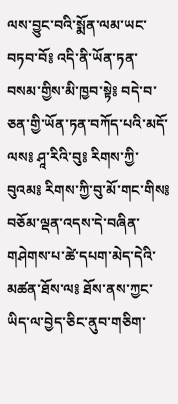ལས་བྱུང་བའི་སྨོན་ལམ་ཡང་བཏབ་བོ༔ འདི་ནི་ཡོན་ཏན་བསམ་གྱིས་མི་ཁྱབ་སྟེ༔ བདེ་བ་ཅན་གྱི་ཡོན་ཏན་བཀོད་པའི་མདོ་ལས༔ ཤཱ་རིའི་བུ༔ རིགས་ཀྱི་བུའམ༔ རིགས་ཀྱི་བུ་མོ་གང་གིས༔ བཅོམ་ལྡན་འདས་དེ་བཞིན་གཤེགས་པ་ཚེ་དཔག་མེད་དེའི་མཚན་ཐོས་ལ༔ ཐོས་ནས་ཀྱང་ཡིད་ལ་བྱེད་ཅིང་ནུབ་གཅིག་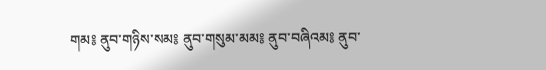གམ༔ ནུབ་གཉིས་སམ༔ ནུབ་གསུམ་མམ༔ ནུབ་བཞིའམ༔ ནུབ་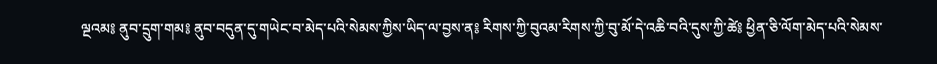ལྔའམ༔ ནུབ་དྲུག་གམ༔ ནུབ་བདུན་དུ་གཡེང་བ་མེད་པའི་སེམས་ཀྱིས་ཡིད་ལ་བྱས་ན༔ རིགས་ཀྱི་བུའམ་རིགས་ཀྱི་བུ་མོ་དེ་འཆི་བའི་དུས་ཀྱི་ཚེ༔ ཕྱིན་ཅི་ལོག་མེད་པའི་སེམས་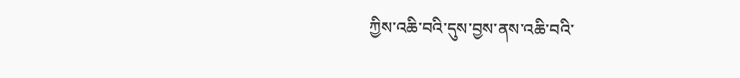ཀྱིས་འཆི་བའི་དུས་བྱས་ནས་འཆི་བའི་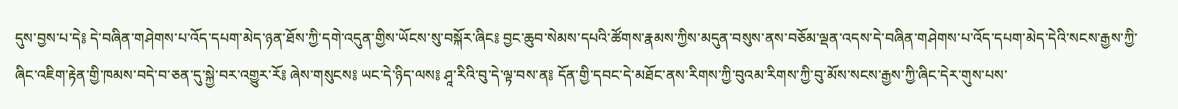དུས་བྱས་པ་དེ༔ དེ་བཞིན་གཤེགས་པ་འོད་དཔག་མེད་ཉན་ཐོས་ཀྱི་དགེ་འདུན་གྱིས་ཡོངས་སུ་བསྐོར་ཞིང༔ བྱང་ཆུབ་སེམས་དཔའི་ཚོགས་རྣམས་ཀྱིས་མདུན་བསུས་ནས་བཅོམ་ལྡན་འདས་དེ་བཞིན་གཤེགས་པ་འོད་དཔག་མེད་དེའི་སངས་རྒྱས་ཀྱི་ཞིང་འཇིག་རྟེན་གྱི་ཁམས་བདེ་བ་ཅན་དུ་སྐྱེ་བར་འགྱུར་རོ༔ ཞེས་གསུངས༔ ཡང་དེ་ཉིད་ལས༔ ཤཱ་རིའི་བུ་དེ་ལྟ་བས་ན༔ དོན་གྱི་དབང་དེ་མཐོང་ནས་རིགས་ཀྱི་བུའམ་རིགས་ཀྱི་བུ་མོས་སངས་རྒྱས་ཀྱི་ཞིང་དེར་གུས་པས་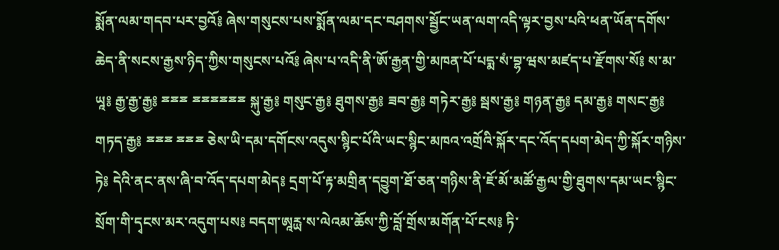སྨོན་ལམ་གདབ་པར་བྱའོ༔ ཞེས་གསུངས་པས་སྨོན་ལམ་དང་བཤགས་སྦྱོང་ཡན་ལག་འདི་ལྟར་བྱས་པའི་ཕན་ཡོན་དགོས་ཆེད་ནི་སངས་རྒྱས་ཉིད་ཀྱིས་གསུངས་པའོ༔ ཞེས་པ་འདི་ནི་ཨོ་རྒྱན་གྱི་མཁན་པོ་པདྨ་སཾ་བྷ་ཝས་མཛད་པ་རྫོགས་སོ༔ ས་མ་ཡཱ༔ རྒྱ་རྒྱ་རྒྱ༔ ྈྈྈ ྈྈྈྈྈྈ སྐུ་རྒྱ༔ གསུང་རྒྱ༔ ཐུགས་རྒྱ༔ ཟབ་རྒྱ༔ གཏེར་རྒྱ༔ སྦས་རྒྱ༔ གཉན་རྒྱ༔ དམ་རྒྱ༔ གསང་རྒྱ༔ གཏད་རྒྱ༔ ྈྈྈ ྈྈྈ ཅེས་ཡི་དམ་དགོངས་འདུས་སྙིང་པོའི་ཡང་སྙིང་མཁའ་འགྲོའི་སྐོར་དང་འོད་དཔག་མེད་ཀྱི་སྐོར་གཉིས་ཏེ༔ དེའི་ནང་ནས་ཞི་བ་འོད་དཔག་མེད༔ དྲག་པོ་རྟ་མགྲིན་དབྱུག་ཐོ་ཅན་གཉིས་ནི་ཇོ་མོ་མཚོ་རྒྱལ་གྱི་ཐུགས་དམ་ཡང་སྙིང་སྲོག་གི་དྭངས་མར་འདུག་པས༔ བདག་ཨཱརྻ་ས་ལེའམ་ཆོས་ཀྱི་བློ་གྲོས་མགོན་པོ་ངས༔ ཏི་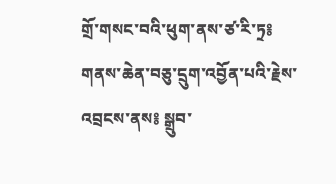གྲོ་གསང་བའི་ཕུག་ནས་ཙ་རི་ཏྲ༔ གནས་ཆེན་བཅུ་དྲུག་འབྱོན་པའི་རྗེས་འབྲངས་ནས༔ སྒྲུབ་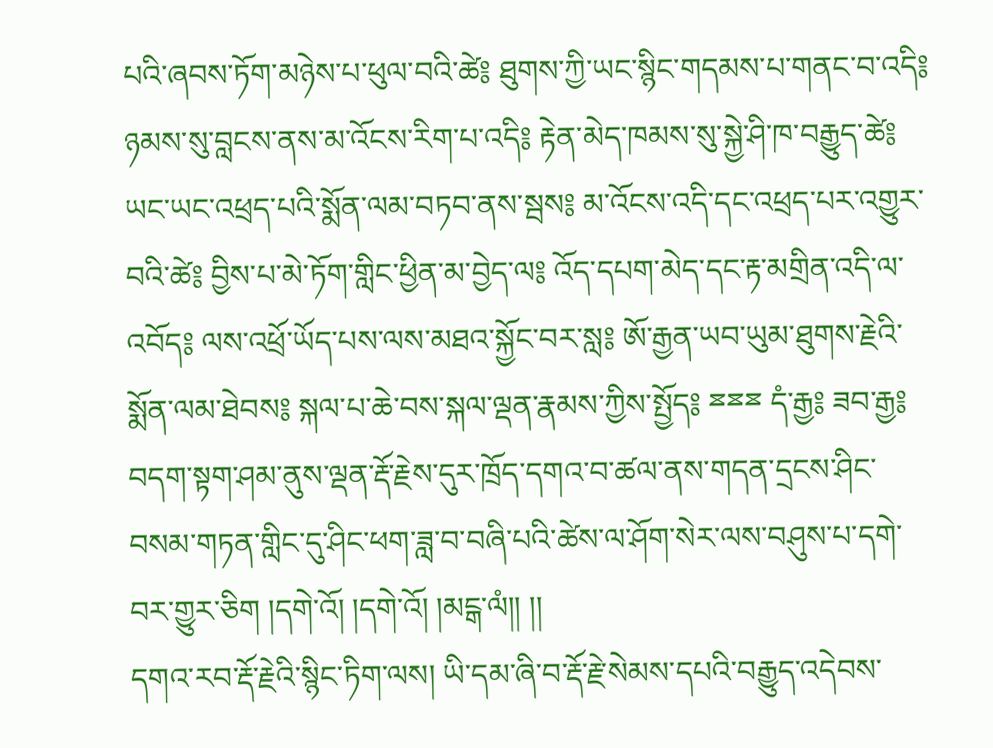པའི་ཞབས་ཏོག་མཉེས་པ་ཕུལ་བའི་ཚེ༔ ཐུགས་ཀྱི་ཡང་སྙིང་གདམས་པ་གནང་བ་འདི༔ ཉམས་སུ་བླངས་ནས་མ་འོངས་རིག་པ་འདི༔ རྟེན་མེད་ཁམས་སུ་སྐྱེ་ཤི་ཁ་བརྒྱུད་ཚེ༔ ཡང་ཡང་འཕྲད་པའི་སྨོན་ལམ་བཏབ་ནས་སྦས༔ མ་འོངས་འདི་དང་འཕྲད་པར་འགྱུར་བའི་ཚེ༔ བྱིས་པ་མེ་ཏོག་གླིང་ཕྱིན་མ་བྱེད་ལ༔ འོད་དཔག་མེད་དང་རྟ་མགྲིན་འདི་ལ་འབོད༔ ལས་འཕྲོ་ཡོད་པས་ལས་མཐའ་སྐྱོང་བར་སླ༔ ཨོ་རྒྱན་ཡབ་ཡུམ་ཐུགས་རྗེའི་སྨོན་ལམ་ཐེབས༔ སྐལ་པ་ཆེ་བས་སྐལ་ལྡན་རྣམས་ཀྱིས་སྤྱོད༔ ྈྈྈ དཾ་རྒྱ༔ ཟབ་རྒྱ༔ བདག་སྟག་ཤམ་ནུས་ལྡན་རྡོ་རྗེས་དུར་ཁྲོད་དགའ་བ་ཚལ་ནས་གདན་དྲངས་ཤིང་བསམ་གཏན་གླིང་དུ་ཤིང་ཕག་ཟླ་བ་བཞི་པའི་ཚེས་ལ་ཤོག་སེར་ལས་བཤུས་པ་དགེ་བར་གྱུར་ཅིག །དགེ་འོ། །དགེ་འོ། །མངྒ་ལཾ།། །།
དགའ་རབ་རྡོ་རྗེའི་སྙིང་ཏིག་ལས། ཡི་དམ་ཞི་བ་རྡོ་རྗེ་སེམས་དཔའི་བརྒྱུད་འདེབས་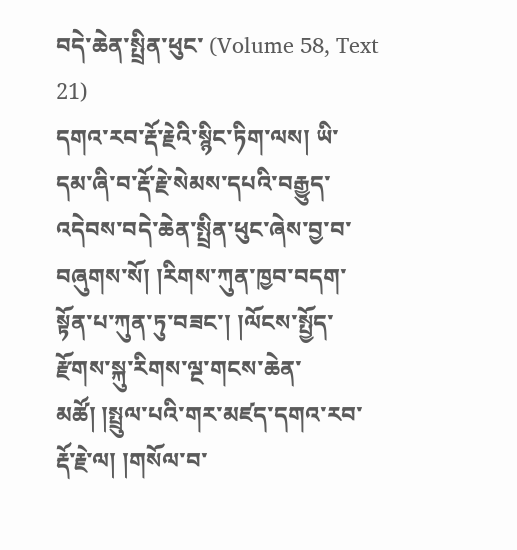བདེ་ཆེན་སྤྲིན་ཕུང་ (Volume 58, Text 21)
དགའ་རབ་རྡོ་རྗེའི་སྙིང་ཏིག་ལས། ཡི་དམ་ཞི་བ་རྡོ་རྗེ་སེམས་དཔའི་བརྒྱུད་འདེབས་བདེ་ཆེན་སྤྲིན་ཕུང་ཞེས་བྱ་བ་བཞུགས་སོ། །རིགས་ཀུན་ཁྱབ་བདག་སྟོན་པ་ཀུན་ཏུ་བཟང་། །ལོངས་སྤྱོད་རྫོགས་སྐུ་རིགས་ལྔ་གངས་ཆེན་མཚོ། །སྤྲུལ་པའི་གར་མཛད་དགའ་རབ་རྡོ་རྗེ་ལ། །གསོལ་བ་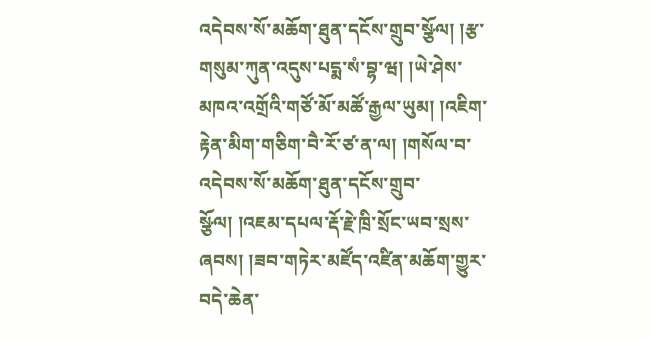འདེབས་སོ་མཆོག་ཐུན་དངོས་གྲུབ་སྩོལ། །རྩ་གསུམ་ཀུན་འདུས་པདྨ་སཾ་བྷ་ཝ། །ཡེ་ཤེས་མཁའ་འགྲོའི་གཙོ་མོ་མཚོ་རྒྱལ་ཡུམ། །འཇིག་རྟེན་མིག་གཅིག་བཻ་རོ་ཙ་ན་ལ། །གསོལ་བ་འདེབས་སོ་མཆོག་ཐུན་དངོས་གྲུབ་སྩོལ། །འཇམ་དཔལ་རྡོ་རྗེ་ཁྲི་སྲོང་ཡབ་སྲས་ཞབས། །ཟབ་གཏེར་མཛོད་འཛིན་མཆོག་གྱུར་བདེ་ཆེན་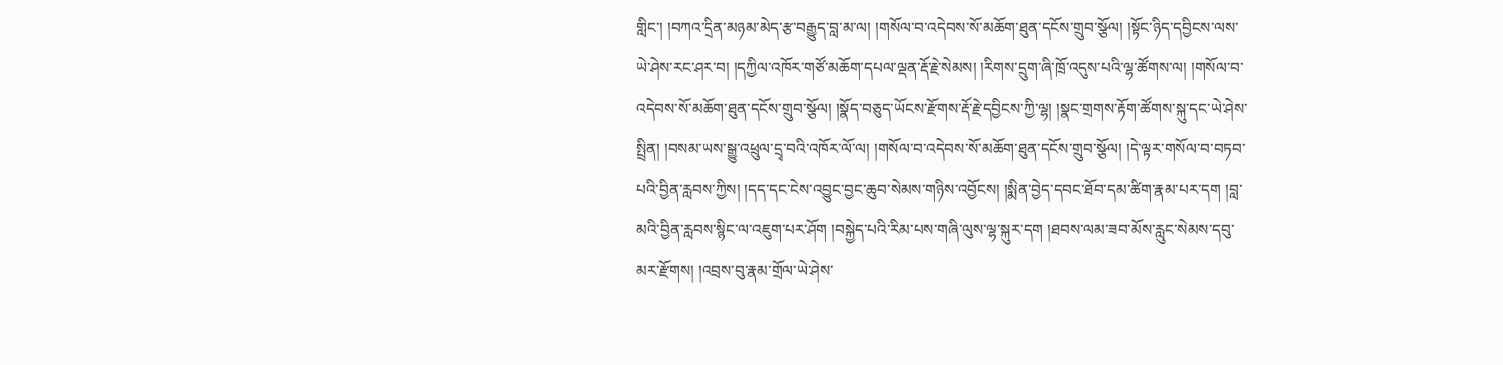གླིང་། །བཀའ་དྲིན་མཉམ་མེད་རྩ་བརྒྱུད་བླ་མ་ལ། །གསོལ་བ་འདེབས་སོ་མཆོག་ཐུན་དངོས་གྲུབ་སྩོལ། །སྟོང་ཉིད་དབྱིངས་ལས་ཡེ་ཤེས་རང་ཤར་བ། །དཀྱིལ་འཁོར་གཙོ་མཆོག་དཔལ་ལྡན་རྡོ་རྗེ་སེམས། །རིགས་དྲུག་ཞི་ཁྲོ་འདུས་པའི་ལྷ་ཚོགས་ལ། །གསོལ་བ་འདེབས་སོ་མཆོག་ཐུན་དངོས་གྲུབ་སྩོལ། །སྣོད་བཅུད་ཡོངས་རྫོགས་རྡོ་རྗེ་དབྱིངས་ཀྱི་ལྷ། །སྣང་གྲགས་རྟོག་ཚོགས་སྐུ་དང་ཡེ་ཤེས་སྤྲིན། །བསམ་ཡས་སྒྱུ་འཕྲུལ་དྲྭ་བའི་འཁོར་ལོ་ལ། །གསོལ་བ་འདེབས་སོ་མཆོག་ཐུན་དངོས་གྲུབ་སྩོལ། །དེ་ལྟར་གསོལ་བ་བཏབ་པའི་བྱིན་རླབས་ཀྱིས། །དད་དང་ངེས་འབྱུང་བྱང་ཆུབ་སེམས་གཉིས་འབྱོངས། །སྨིན་བྱེད་དབང་ཐོབ་དམ་ཚིག་རྣམ་པར་དག །བླ་མའི་བྱིན་རླབས་སྙིང་ལ་འཇུག་པར་ཤོག །བསྐྱེད་པའི་རིམ་པས་གཞི་ལུས་ལྷ་སྐུར་དག །ཐབས་ལམ་ཟབ་མོས་རླུང་སེམས་དབུ་མར་རྫོགས། །འབྲས་བུ་རྣམ་གྲོལ་ཡེ་ཤེས་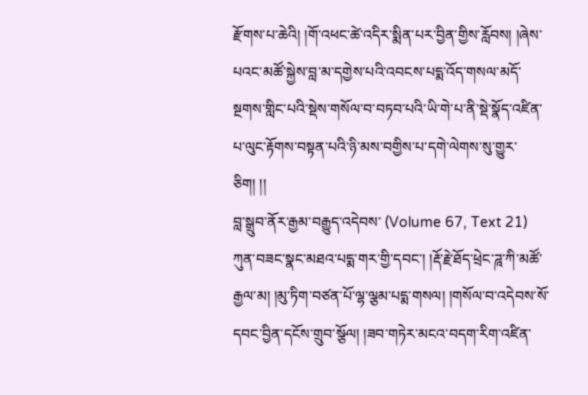རྫོགས་པ་ཆེའི། །གོ་འཕང་ཚེ་འདིར་སྨིན་པར་བྱིན་གྱིས་རློབས། །ཞེས་པའང་མཚོ་སྐྱེས་བླ་མ་དགྱེས་པའི་འབངས་པདྨ་འོད་གསལ་མདོ་སྔགས་གླིང་པའི་སྡེས་གསོལ་བ་བཏབ་པའི་ཡི་གེ་པ་ནི་སྡེ་སྣོད་འཛིན་པ་ལུང་རྟོགས་བསྟན་པའི་ཉི་མས་བགྱིས་པ་དགེ་ལེགས་སུ་གྱུར་ཅིག། །།
བླ་སྒྲུབ་ནོར་རྒྱམ་བརྒྱུད་འདེབས་ (Volume 67, Text 21)
ཀུན་བཟང་སྣང་མཐའ་པདྨ་གར་གྱི་དབང་། །རྡོ་རྗེ་ཐོད་ཕྲེང་ཌཱ་ཀི་མཚོ་རྒྱལ་མ། །མུ་ཏིག་བཙན་པོ་ལྷ་ལྕམ་པདྨ་གསལ། །གསོལ་བ་འདེབས་སོ་དབང་བྱིན་དངོས་གྲུབ་སྩོལ། །ཟབ་གཏེར་མངའ་བདག་རིག་འཛིན་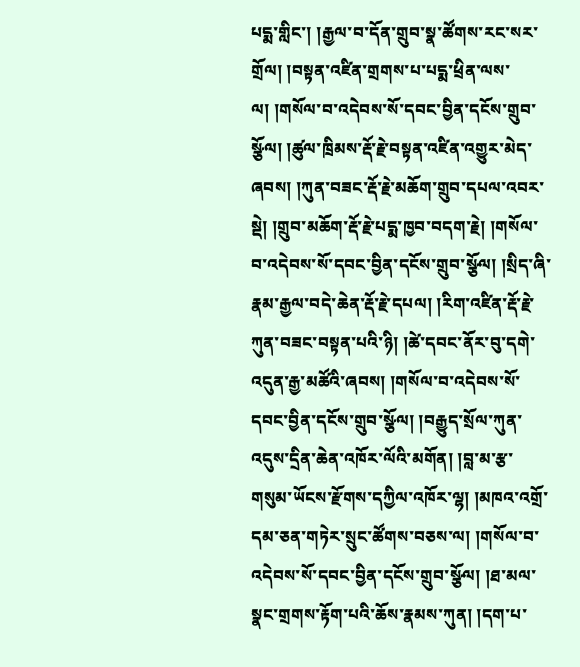པདྨ་གླིང་། །རྒྱལ་བ་དོན་གྲུབ་སྣ་ཚོགས་རང་སར་གྲོལ། །བསྟན་འཛིན་གྲགས་པ་པདྨ་ཕྲིན་ལས་ལ། །གསོལ་བ་འདེབས་སོ་དབང་བྱིན་དངོས་གྲུབ་སྩོལ། །ཚུལ་ཁྲིམས་རྡོ་རྗེ་བསྟན་འཛིན་འགྱུར་མེད་ཞབས། །ཀུན་བཟང་རྡོ་རྗེ་མཆོག་གྲུབ་དཔལ་འབར་སྡེ། །གྲུབ་མཆོག་རྡོ་རྗེ་པདྨ་ཁྱབ་བདག་རྗེ། །གསོལ་བ་འདེབས་སོ་དབང་བྱིན་དངོས་གྲུབ་སྩོལ། །སྲིད་ཞི་རྣམ་རྒྱལ་བདེ་ཆེན་རྡོ་རྗེ་དཔལ། །རིག་འཛིན་རྡོ་རྗེ་ཀུན་བཟང་བསྟན་པའི་ཉི། །ཚེ་དབང་ནོར་བུ་དགེ་འདུན་རྒྱ་མཚོའི་ཞབས། །གསོལ་བ་འདེབས་སོ་དབང་བྱིན་དངོས་གྲུབ་སྩོལ། །བརྒྱུད་སྲོལ་ཀུན་འདུས་དྲིན་ཆེན་འཁོར་ལོའི་མགོན། །བླ་མ་རྩ་གསུམ་ཡོངས་རྫོགས་དཀྱིལ་འཁོར་ལྷ། །མཁའ་འགྲོ་དམ་ཅན་གཏེར་སྲུང་ཚོགས་བཅས་ལ། །གསོལ་བ་འདེབས་སོ་དབང་བྱིན་དངོས་གྲུབ་སྩོལ། །ཐ་མལ་སྣང་གྲགས་རྟོག་པའི་ཆོས་རྣམས་ཀུན། །དག་པ་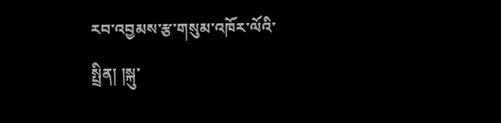རབ་འབྱམས་རྩ་གསུམ་འཁོར་ལོའི་སྤྲིན། །སྐུ་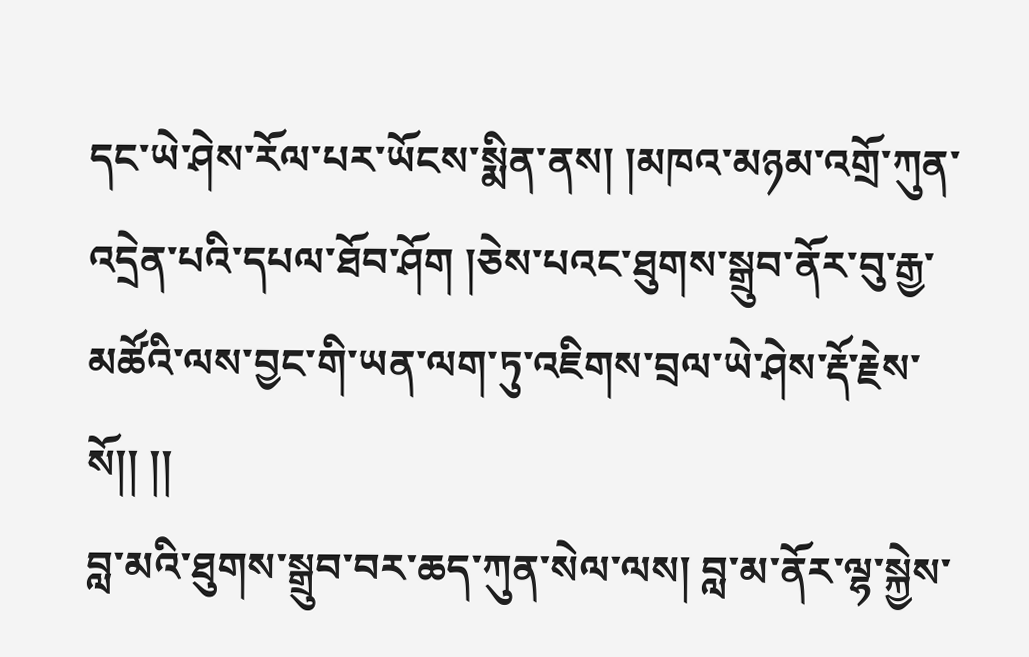དང་ཡེ་ཤེས་རོལ་པར་ཡོངས་སྨིན་ནས། །མཁའ་མཉམ་འགྲོ་ཀུན་འདྲེན་པའི་དཔལ་ཐོབ་ཤོག །ཅེས་པའང་ཐུགས་སྒྲུབ་ནོར་བུ་རྒྱ་མཚོའི་ལས་བྱང་གི་ཡན་ལག་ཏུ་འཇིགས་བྲལ་ཡེ་ཤེས་རྡོ་རྗེས་སོ།། །།
བླ་མའི་ཐུགས་སྒྲུབ་བར་ཆད་ཀུན་སེལ་ལས། བླ་མ་ནོར་ལྷ་སྐྱེས་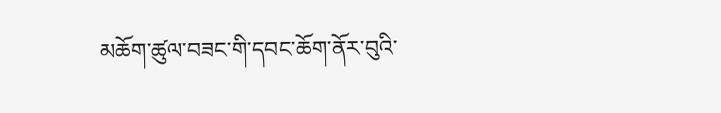མཆོག་ཚུལ་བཟང་གི་དབང་ཆོག་ནོར་བུའི་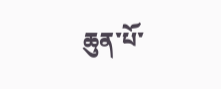ཆུན་པོ་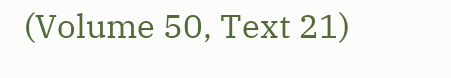(Volume 50, Text 21)